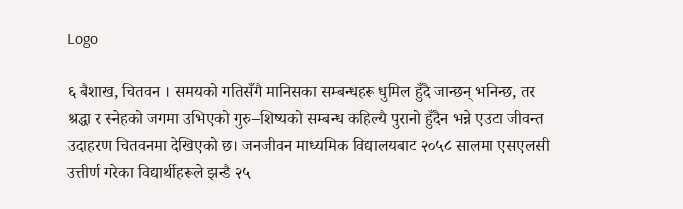Logo

६ बैशाख, चितवन । समयको गतिसँगै मानिसका सम्बन्धहरू धुमिल हुँदै जान्छन् भनिन्छ, तर श्रद्धा र स्नेहको जगमा उभिएको गुरु–शिष्यको सम्बन्ध कहिल्यै पुरानो हुँदैन भन्ने एउटा जीवन्त उदाहरण चितवनमा देखिएको छ। जनजीवन माध्यमिक विद्यालयबाट २०५८ सालमा एसएलसी उत्तीर्ण गरेका विद्यार्थीहरूले झन्डै २५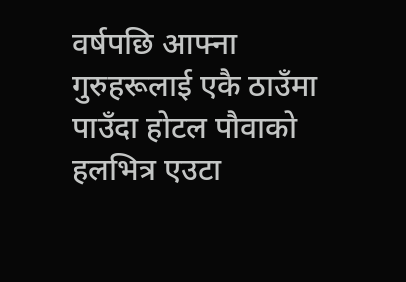वर्षपछि आफ्ना गुरुहरूलाई एकै ठाउँमा पाउँदा होटल पौवाको हलभित्र एउटा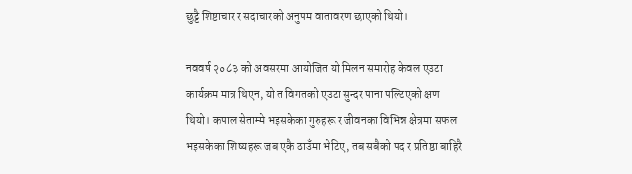छुट्टै शिष्टाचार र सदाचारको अनुपम वातावरण छाएको थियो।

नववर्ष २०८३ को अवसरमा आयोजित यो मिलन समारोह केवल एउटा कार्यक्रम मात्र थिएन, यो त विगतको एउटा सुन्दर पाना पल्टिएको क्षण थियो। कपाल सेताम्मे भइसकेका गुरुहरू र जीवनका विभिन्न क्षेत्रमा सफल भइसकेका शिष्यहरू जब एकै ठाउँमा भेटिए, तब सबैको पद र प्रतिष्ठा बाहिरै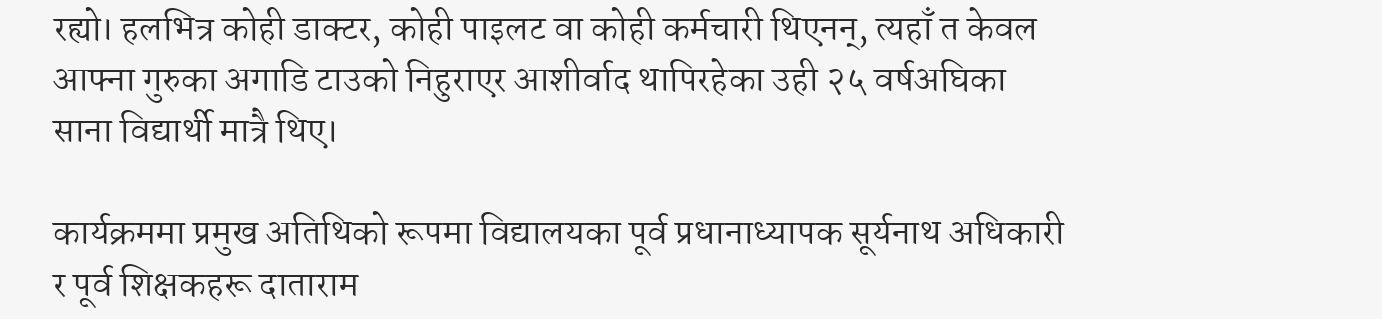रह्यो। हलभित्र कोही डाक्टर, कोही पाइलट वा कोही कर्मचारी थिएनन्, त्यहाँ त केवल आफ्ना गुरुका अगाडि टाउको निहुराएर आशीर्वाद थापिरहेका उही २५ वर्षअघिका साना विद्यार्थी मात्रै थिए।

कार्यक्रममा प्रमुख अतिथिको रूपमा विद्यालयका पूर्व प्रधानाध्यापक सूर्यनाथ अधिकारी र पूर्व शिक्षकहरू दाताराम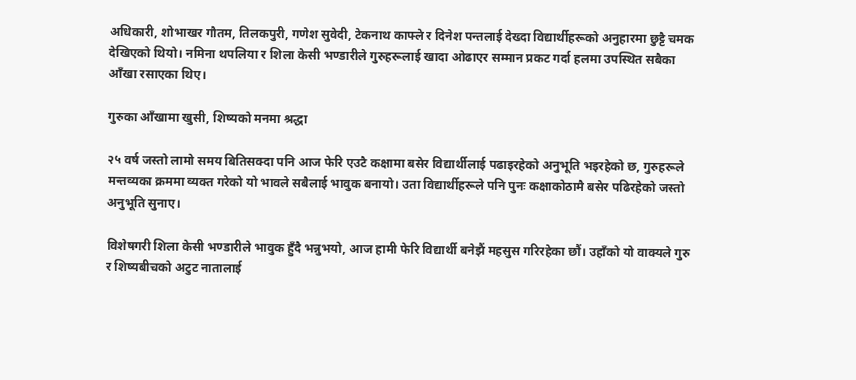अधिकारी, शोभाखर गौतम, तिलकपुरी, गणेश सुवेदी, टेकनाथ काफ्ले र दिनेश पन्तलाई देख्दा विद्यार्थीहरूको अनुहारमा छुट्टै चमक देखिएको थियो। नमिना थपलिया र शिला केसी भण्डारीले गुरुहरूलाई खादा ओढाएर सम्मान प्रकट गर्दा हलमा उपस्थित सबैका आँखा रसाएका थिए।

गुरुका आँखामा खुसी, शिष्यको मनमा श्रद्धा

२५ वर्ष जस्तो लामो समय बितिसक्दा पनि आज फेरि एउटै कक्षामा बसेर विद्यार्थीलाई पढाइरहेको अनुभूति भइरहेको छ, गुरुहरूले मन्तव्यका क्रममा व्यक्त गरेको यो भावले सबैलाई भावुक बनायो। उता विद्यार्थीहरूले पनि पुनः कक्षाकोठामै बसेर पढिरहेको जस्तो अनुभूति सुनाए।

विशेषगरी शिला केसी भण्डारीले भावुक हुँदै भन्नुभयो, आज हामी फेरि विद्यार्थी बनेझैं महसुस गरिरहेका छौं। उहाँको यो वाक्यले गुरु र शिष्यबीचको अटुट नातालाई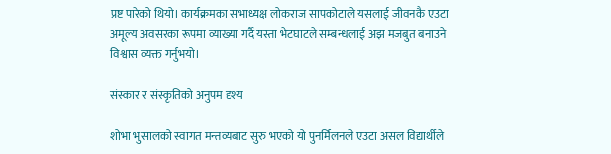प्रष्ट पारेको थियो। कार्यक्रमका सभाध्यक्ष लोकराज सापकोटाले यसलाई जीवनकै एउटा अमूल्य अवसरका रूपमा व्याख्या गर्दै यस्ता भेटघाटले सम्बन्धलाई अझ मजबुत बनाउने विश्वास व्यक्त गर्नुभयो।

संस्कार र संस्कृतिको अनुपम दृश्य

शोभा भुसालको स्वागत मन्तव्यबाट सुरु भएको यो पुनर्मिलनले एउटा असल विद्यार्थीले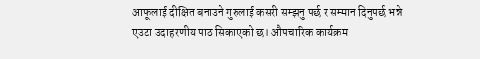आफूलाई दीक्षित बनाउने गुरुलाई कसरी सम्झनु पर्छ र सम्मान दिनुपर्छ भन्ने एउटा उदाहरणीय पाठ सिकाएको छ। औपचारिक कार्यक्रम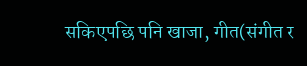सकिएपछि पनि खाजा, गीत(संगीत र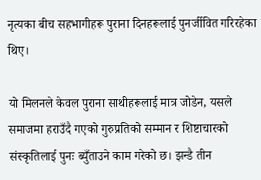नृत्यका बीच सहभागीहरू पुराना दिनहरूलाई पुनर्जीवित गरिरहेका थिए।

यो मिलनले केवल पुराना साथीहरूलाई मात्र जोडेन, यसले समाजमा हराउँदै गएको गुरुप्रतिको सम्मान र शिष्टाचारको संस्कृतिलाई पुनः ब्युँताउने काम गरेको छ। झन्डै तीन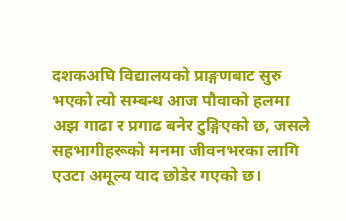दशकअघि विद्यालयको प्राङ्गणबाट सुरु भएको त्यो सम्बन्ध आज पौवाको हलमा अझ गाढा र प्रगाढ बनेर टुङ्गिएको छ, जसले सहभागीहरूको मनमा जीवनभरका लागि एउटा अमूल्य याद छोडेर गएको छ।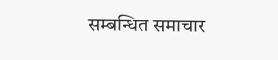सम्बन्धित समाचार